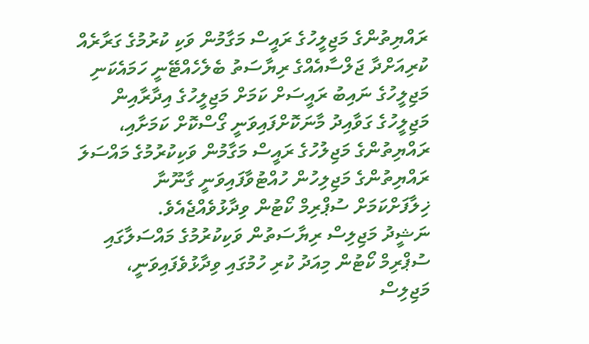ރައްޔިތުންގެ މަޖިލީހުގެ ރައީސް މަގާމުން ވަކި ކުރުމުގެ ގަރާރެއް ކުރިއަށްދާ ޖަލްސާއެއްގެ ރިޔާސަތު ބެލެހެއްޓޭނީ ހަމައެކަނި މަޖިލީހުގެ ނައިބު ރައީސަށް ކަމަށް މަޖިލީހުގެ އިދާރާއިން މަޖިލީހުގެ ގަވާއިދު މާނަކޮށްފައިވަނީ ގޯސްކޮށް ކަމަށާއި، ރައްޔިތުންގެ މަޖިލުހުގެ ރައީސް މަގާމުން ވަކިކުރުމުގެ މައްސަލަ ރައްޔިތުންގެ މަޖިލިހުން ހުއްޓުވާފައިވަނީ ގާނޫނާ ޚިލާފަށްކަމަށް ސުޕްރިމް ކޯޓުން ވިދާޅުވެއްޖެއެވެ.
ނަޝީދު މަޖިލިސް ރިޔާސަތުން ވަކިކުރުމުގެ މައްސަލާގައި ސުޕްރިމް ކޯޓުން މިއަދު ކުރި ހުމުގައި ވިދާޅުވެފައިވަނީ، މަޖިލިސް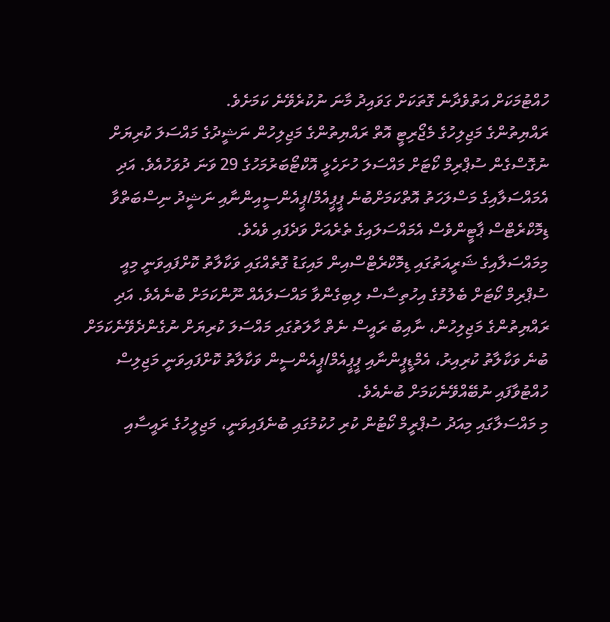ހުއްޓުމަކަށް އަތުވެދާނެ ގޮތަކަށް ގަވައިދު މާނަ ނުކުރެވޭނެ ކަމަށެވެ.
ރައްޔިތުންގެ މަޖިލިހުގެ މެޖޯރިޓީ އޮތް ރައްޔިތުންގެ މަޖިލިހުން ނަޝީދުގެ މައްސަލަ ކުރިޔަށް ނުގޮސްގެން ސުޕްރިމް ކޯޓަށް މައްސަލަ ހުށަހެޅީ އޮކްޓޯބަރުމަހުގެ 29 ވަނަ ދުވަހުއެވެ. އަދި އެމައްސަލާއިގެ މަސްލަހަތު އޮތްކަމަށްބުނެ ޕީޕީއެމް/ޕީއެންސީއިންނާއި ނަޝީދު ނިސްބަތްވާ ޑިމޮކްރެޓްސް ޕާޓީންވެސް އެމައްސަލައިގެ ތެރެއަށް ވަދެފައި ވެއެވެ.
މިމައްސަލާއިގެ ޝަރީއަތުގައި ޑިމޮކްރެޓްސްއިން މައިގަޑު ގޮތެއްގައި ވަކާލާތު ކޮށްފައިވަނީ މިއީ ސުޕްރިމް ކޯޓަށް ބެލުމުގެ އިހުތިސާސް ލިބިގެންވާ މައްސަލައެއް ނޫންކަމަށް ބުނެއެވެ. އަދި ރައްޔިތުންގެ މަޖިލިހުން، ނާއިބު ރައީސް ނެތް ހާލަތުގައި މައްސަލަ ކުރިޔަށް ނުގެންދެވޭނެކަމަށް ބުނެ ވަކާލާތު ކުރިއިރު، އެމްޑީޕީންނާއި ޕީޕީއެމް/ޕީއެންސީން ވަކާލާތު ކޮށްފައިވަނީ މަޖިލިސް ހުއްޓުވާފައި ނުބޭއްވޭނެކަމަށް ބުނެއެވެ.
މި މައްސަލާގައި މިއަދު ސުޕްރީމް ކޯޓުން ކުރި ހުކުމުގައި ބުނެފައިވަނީ، މަޖިލީހުގެ ރައީސާއި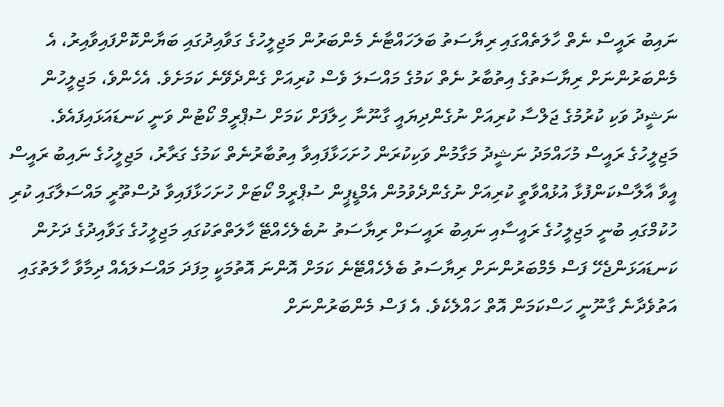ނައިބު ރައީސް ނެތް ހާލަތެއްގައި ރިޔާސަތު ބަލަހައްޓާނެ މެންބަރުން މަޖިލީހުގެ ގަވާއިދުގައި ބަޔާންކޮށްފައިވާއިރު، އެ މެންބަރުންނަށް ރިޔާސަތުގެ އިތުބާރު ނެތް ކަމުގެ މައްސަލަ ވެސް ކުރިއަށް ގެންދެވޭނެ ކަމަށެވެ. އެހެންވެ، މަޖިލީހުން ނަޝީދު ވަކި ކުރުމުގެ ޖަލްސާ ކުރިއަށް ނުގެންދިޔައީ ގާނޫނާ ހިލާފަށް ކަމަށް ސުޕްރީމް ކޯޓުން ވަނީ ކަނޑައަޅައިފައެވެ.
މަޖިލީހުގެ ރައީސް މުހައްމަދު ނަޝީދު މަގާމުން ވަކިކުރަން ހުށަހަޅާފައިވާ އިތުބާރުނެތް ކަމުގެ ގަރާރު، މަޖިލީހުގެ ނައިބު ރައީސް އީވާ އާލާސްކަންފުޅާ އުޅުއްވާތީ ކުރިއަށް ނުގެންދެވުމުން އެމްޑީޕީން ސުޕްރީމް ކޯޓަށް ހުށަހަޅާފައިވާ ދުސްތޫރީ މައްސަލާގައި ކުރި ހުކުމްގައި ބުނީ މަޖިލީހުގެ ރައީސާއި ނައިބު ރައީސަށް ރިޔާސަތު ނުބެލެހެއްޓޭ ހާލަތްތަކުގައި މަޖިލީހުގެ ގަވާއިދުގެ ދަށުން ކަނޑައަޅަންޖެހޭ ފަސް މެމްބަރުންނަށް ރިޔާސަތު ބެލެހެއްޓޭނެ ކަމަށް އޮންނަ އޮތުމަކީ މިފަދަ މައްސަލައެއް ދިމާވާ ހާލަތުގައި އަތުވެދާނެ ގާނޫނީ ހަސްކަމަން އޮތް ހައްލެކެވެ. އެ ފަސް މެންބަރުންނަށް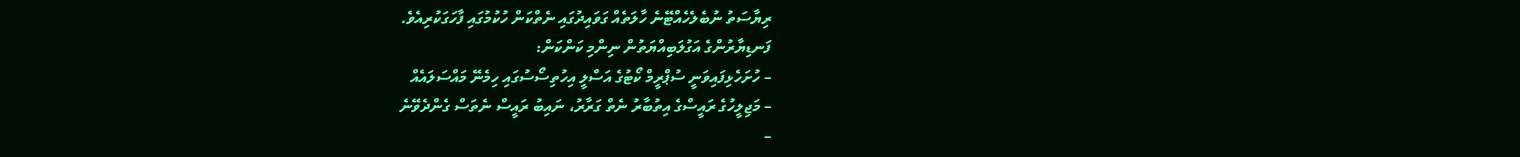ރިޔާސަތު ނުބެލެހެއްޓޭނެ ހާލަތެއް ގަވައިދުގައި ނެތްކަން ހުކުމުގައި ފާހަގަކުރިއެވެ.
ފަނޑިޔާރުންގެ އަގުލަބިއްޔަތުން ނިންމި ކަންކަން:
– ހުށަހެޅިފައިވަނީ ސުޕްރީމް ކޯޓުގެ އަސްލީ އިހުތިސޯސުގައި ހިމެނޭ މައްސަލައެއް
– މަޖިލީހުގެ ރައީސްގެ އިތުބާރު ނެތް ގަރާރު، ނައިބު ރައީސް ނެތަސް ގެންދެވޭނެ
–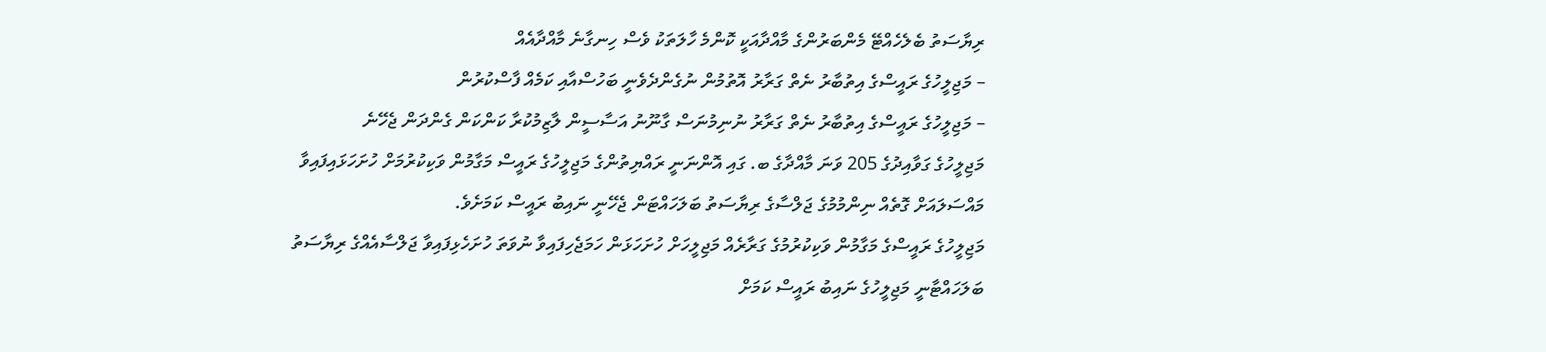ރިޔާސަތު ބެލެހެއްޓޭ މެންބަރުންގެ މާއްދާއަކީ ކޮންމެ ހާލަތަކު ވެސް ހިނގާނެ މާއްދާއެއް
– މަޖިލީހުގެ ރައީސްގެ އިތުބާރު ނެތް ގަރާރު އޮތުމުން ނުގެންދެވެނީ ބަހުސްއާއި ކަމެއް ފާސްކުރުން
– މަޖިލީހުގެ ރައީސްގެ އިތުބާރު ނެތް ގަރާރު ނުނިމުނަސް ގާނޫނު އަސާސީން ލާޒިމުކުރާ ކަންކަން ގެންދަން ޖެހޭނެ
މަޖިލީހުގެ ގަވާއިދުގެ 205 ވަނަ މާއްދާގެ ބ. ގައި އޮންނަނީ ރައްޔިތުންގެ މަޖިލީހުގެ ރައީސް މަގާމުން ވަކިކުރުމަށް ހުށަހަޅައިފައިވާ މައްސަލައަށް ގޮތެއް ނިންމުމުގެ ޖަލްސާގެ ރިޔާސަތު ބަލަހައްޓަން ޖެހޭނީ ނައިބު ރައީސް ކަމަށެވެ.
މަޖިލީހުގެ ރައީސްގެ މަގާމުން ވަކިކުރުމުގެ ގަރާރެއް މަޖިލީހަށް ހުށަހަޅަން ހަމަޖެހިފައިވާ ނުވަތަ ހުށަހެޅިފައިވާ ޖަލްސާއެއްގެ ރިޔާސަތު ބަލަހައްޓާނީ މަޖިލީހުގެ ނައިބު ރައީސް ކަމަށް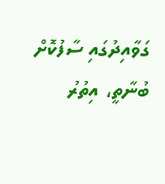ގަވާއިދުގައި ސާފުކޮށް ބުނާތީ، އިތުރު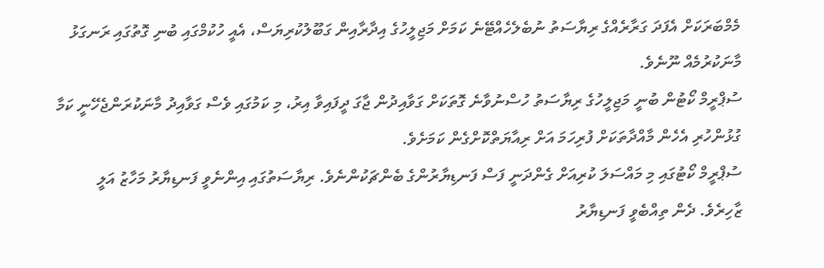މެމްބަރަކަށް އެފަދަ ގަރާރެއްގެ ރިޔާސަތު ނުބެލެހެއްޓޭނެ ކަމަށް މަޖިލީހުގެ އިދާރާއިން ގަބޫލުކުރިޔަސް، އެއީ ހުކުމްގައި ބުނި ގޮތުގައި ރަނގަޅު މާނަކުރުމެއް ނޫނެވެ.
ސުޕްރީމް ކޯޓުން ބުނީ މަޖިލީހުގެ ރިޔާސަތު ހުސްނުވާނެ ގޮތަކަށް ގަވާއިދުން ޖާގަ ދީފައިވާ އިރު، މި ކަމުގައި ވެސް ގަވާއިދު މާނަކުރަންޖެހޭނީ ކަމާ ގުޅުންހުރި އެހެން މާއްދާތަކަށް ފުރިހަމަ އަށް ރިއާޔަތްކޮށްގެން ކަމަށެވެ.
ސުޕްރީމް ކޯޓުގައި މި މައްސަލަ ކުރިއަށް ގެންދަނީ ފަސް ފަނޑިޔާރުންގެ ބެންޗަކުންނެވެ. ރިޔާސަތުގައި އިންނެވީ ފަނޑިޔާރު މަހާޒު އަލީ ޒާހިރެވެ. ދެން ތިއްބެވީ ފަނޑިޔާރު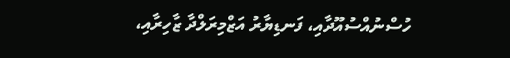ހުސްނުއްސުއޫދާއި، ފަނޑިޔާރު އަޒްމިރަލްދާ ޒާހިރާއި،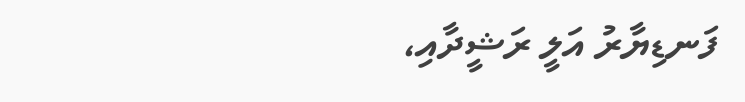ފަނޑިޔާރު އަލީ ރަޝީދާއި،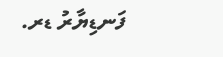ފަނޑިޔާރު ޑރ.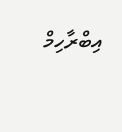އިބްރާހިމް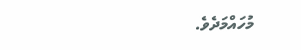މުހައްމަދެވެ.